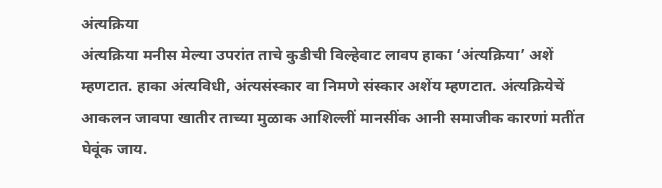अंत्यक्रिया
अंत्यक्रिया मनीस मेल्या उपरांत ताचे कुडीची विल्हेवाट लावप हाका ‘अंत्यक्रिया’ अशें म्हणटात. हाका अंत्यविधी, अंत्यसंस्कार वा निमणे संस्कार अशेंय म्हणटात. अंत्यक्रियेचें आकलन जावपा खातीर ताच्या मुळाक आशिल्लीं मानसींक आनी समाजीक कारणां मतींत घेवूंक जाय.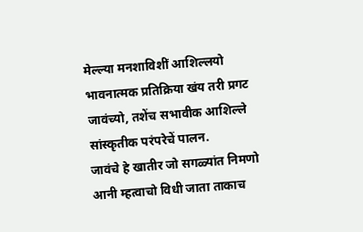मेल्ल्या मनशाविशीं आशिल्लयो भावनात्मक प्रतिक्रिया खंय तरी प्रगट जावंच्यो, तशेंच सभावीक आशिल्ले सांस्कृतीक परंपरेचें पालन.
जावंचे हे खातीर जो सगळ्यांत निमणो आनी म्हत्वाचो विधी जाता ताकाच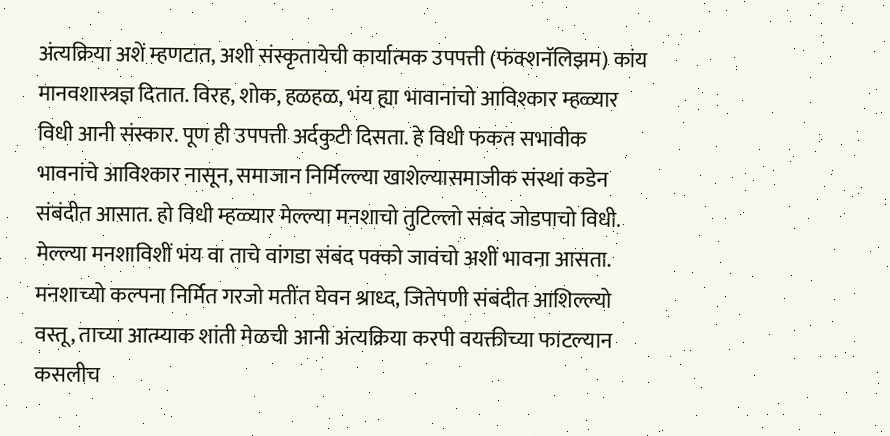अंत्यक्रिया अशें म्हणटात, अशी संस्कृतायेची कार्यात्मक उपपत्ती (फंक्शनॅलिझम) कांय मानवशास्त्रज्ञ दितात. विरह, शोक, हळहळ, भंय ह्या भावानांचो आविश्कार म्हळ्यार विधी आनी संस्कार. पूण ही उपपत्ती अर्दकुटी दिसता. हे विधी फकत सभावीक भावनांचे आविश्कार नासून, समाजान निर्मिल्ल्या खाशेल्यासमाजीक संस्थां कडेन संबंदीत आसात. हो विधी म्हळ्यार मेल्ल्या मनशाचो तुटिल्लो संबंद जोडपाचो विधी. मेल्ल्या मनशाविशीं भंय वा ताचे वांगडा संबंद पक्को जावंचो अशीं भावना आसता. मनशाच्यो कल्पना निर्मित गरजो मतींत घेवन श्राध्द, जितेपणी संबंदीत आशिल्ल्यो वस्तू, ताच्या आत्म्याक शांती मेळची आनी अंत्यक्रिया करपी वयक्तीच्या फाटल्यान कसलीच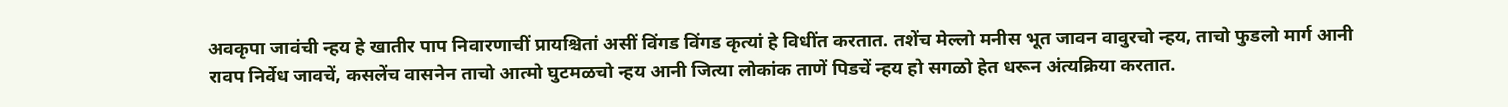अवकृपा जावंची न्हय हे खातीर पाप निवारणाचीं प्रायश्चितां असीं विंगड विंगड कृत्यां हे विधींत करतात. तशेंच मेल्लो मनीस भूत जावन वावुरचो न्हय, ताचो फुडलो मार्ग आनी रावप निर्वेध जावचें, कसलेंच वासनेन ताचो आत्मो घुटमळचो न्हय आनी जित्या लोकांक ताणें पिडचें न्हय हो सगळो हेत धरून अंत्यक्रिया करतात.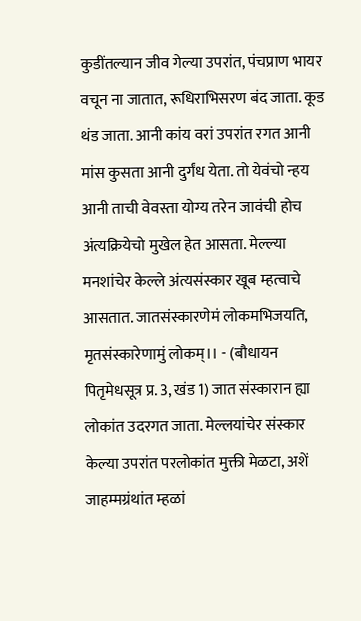कुडींतल्यान जीव गेल्या उपरांत, पंचप्राण भायर वचून ना जातात, रूधिराभिसरण बंद जाता. कूड थंड जाता. आनी कांय वरां उपरांत रगत आनी मांस कुसता आनी दुर्गंध येता. तो येवंचो न्हय आनी ताची वेवस्ता योग्य तरेन जावंची होच अंत्यक्रियेचो मुखेल हेत आसता. मेल्ल्या मनशांचेर केल्ले अंत्यसंस्कार खूब म्हत्वाचे आसतात. जातसंस्कारणेमं लोकमभिजयति, मृतसंस्कारेणामुं लोकम्।। - (बौधायन पितृमेधसूत्र प्र. 3, खंड 1) जात संस्कारान ह्या लोकांत उदरगत जाता. मेल्लयांचेर संस्कार केल्या उपरांत परलोकांत मुक्ती मेळटा, अशें जाहम्मग्रंथांत म्हळां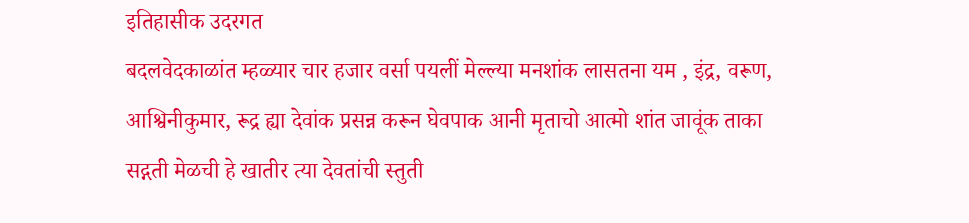इतिहासीक उदरगत
बदलवेदकाळांत म्हळ्यार चार हजार वर्सा पयलीं मेल्ल्या मनशांक लासतना यम , इंद्र, वरूण, आश्विनीकुमार, रूद्र ह्या देवांक प्रसन्न करून घेवपाक आनी मृताचो आत्मो शांत जावूंक ताका सद्गती मेळची हे खातीर त्या देवतांची स्तुती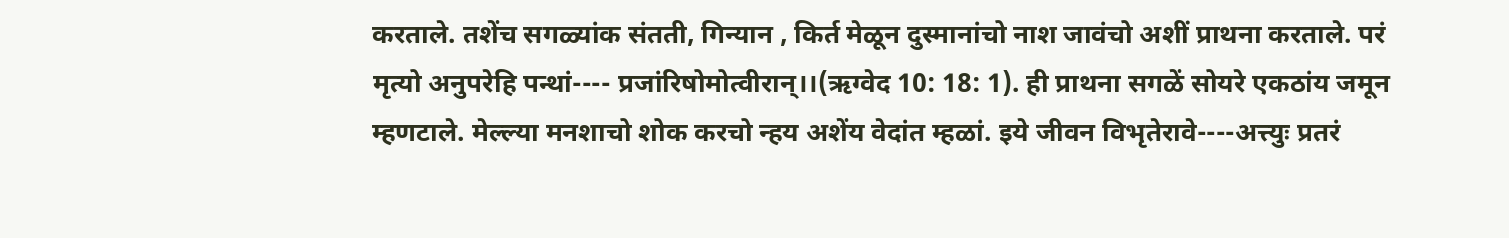करताले. तशेंच सगळ्यांक संतती, गिन्यान , किर्त मेळून दुस्मानांचो नाश जावंचो अशीं प्राथना करताले. परं मृत्यो अनुपरेहि पन्थां---- प्रजांरिषोमोत्वीरान्।।(ऋग्वेद 10: 18: 1). ही प्राथना सगळें सोयरे एकठांय जमून म्हणटाले. मेल्ल्या मनशाचो शोक करचो न्हय अशेंय वेदांत म्हळां. इये जीवन विभृतेरावे----अत्त्युः प्रतरं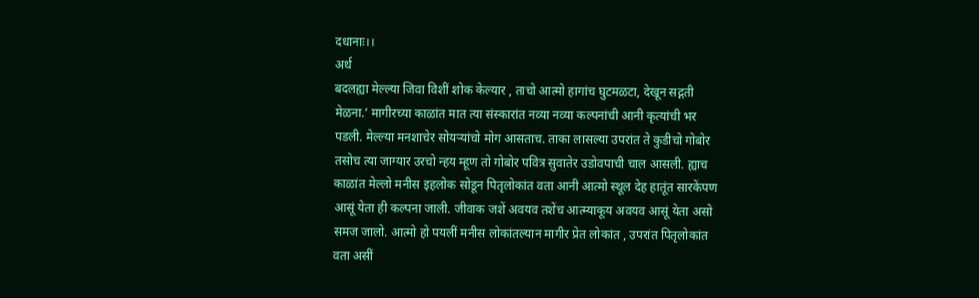दधानाः।।
अर्थ
बदलह्या मेल्ल्या जिवा विशीं शोक केल्यार , ताचो आत्मो हागांच घुटमळटा, देखून सद्गती मेळना.’ मागीरच्या काळांत मात त्या संस्कारांत नव्या नव्या कल्पनांची आनी कृत्यांची भर पडली. मेल्ल्या मनशाचेर सोयऱ्यांचो मोग आसताच. ताका लासल्या उपरांत ते कुडीचो गोबोर तसोच त्या जाग्यार उरचो न्हय म्हूण तो गोबोर पवित्र सुवातेर उडोवपाची चाल आसली. ह्याच काळांत मेल्लो मनीस इहलोक सोडून पितृलोकांत वता आनी आत्मो स्थूल देह हातूंत सारकेंपण आसूं येता ही कल्पना जाली. जीवाक जशें अवयव तशेंच आत्म्याकूय अवयव आसूं येता असो समज जालो. आत्मो हो पयलीं मनीस लोकांतल्यान मागीर प्रेत लोकांत , उपरांत पितृलोकांत वता असीं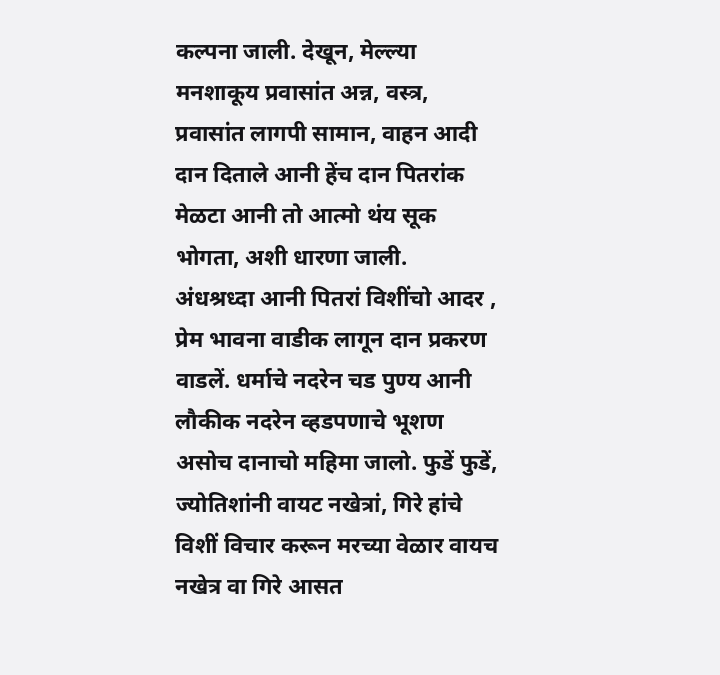कल्पना जाली. देखून, मेल्ल्या मनशाकूय प्रवासांत अन्न, वस्त्र, प्रवासांत लागपी सामान, वाहन आदी दान दिताले आनी हेंच दान पितरांक मेळटा आनी तो आत्मो थंय सूक भोगता, अशी धारणा जाली.
अंधश्रध्दा आनी पितरां विशींचो आदर , प्रेम भावना वाडीक लागून दान प्रकरण वाडलें. धर्माचे नदरेन चड पुण्य आनी लौकीक नदरेन व्हडपणाचे भूशण असोच दानाचो महिमा जालो. फुडें फुडें, ज्योतिशांनी वायट नखेत्रां, गिरे हांचे विशीं विचार करून मरच्या वेळार वायच नखेत्र वा गिरे आसत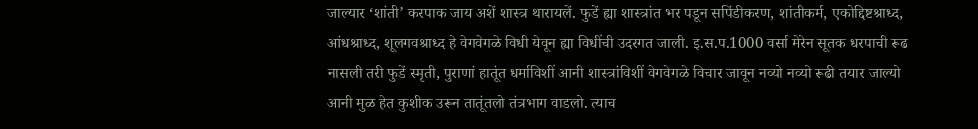जाल्यार ‘शांती’ करपाक जाय अशें शास्त्र थारायलें. फुडें ह्या शास्त्रांत भर पडून सपिंडीकरण, शांतीकर्म, एकोद्दिष्टश्राध्द, आंधश्राध्द, शूलगवश्राध्द हे वेगवेगळे विधी येवून ह्या विधींची उदरगत जाली. इ.स.प.1000 वर्सा मेरेन सूतक धरपाची रूढ नासली तरी फुडें स्मृती, पुराणां हातूंत धर्माविशीं आनी शास्त्रांविशीं वेगवेगळे विचार जावून नव्यो नव्यो रूढी तयार जाल्यो आनी मुळ हेत कुशीक उरून तातूंतलो तंत्रभाग वाडलो. त्याच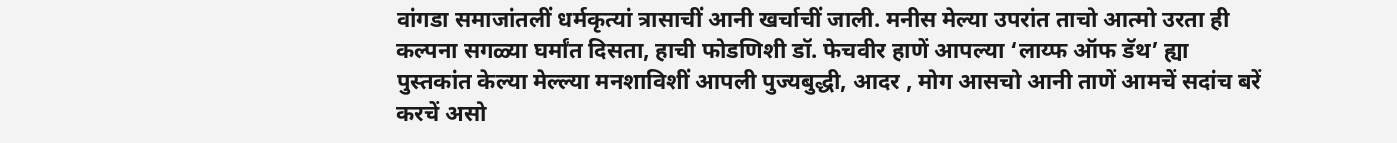वांगडा समाजांतलीं धर्मकृत्यां त्रासाचीं आनी खर्चाचीं जाली. मनीस मेल्या उपरांत ताचो आत्मो उरता ही कल्पना सगळ्या घर्मांत दिसता, हाची फोडणिशी डॉ. फेचवीर हाणें आपल्या ‘लाय्फ ऑफ डॅथ’ ह्या पुस्तकांत केल्या मेल्ल्या मनशाविशीं आपली पुज्यबुद्धी, आदर , मोग आसचो आनी ताणें आमचें सदांच बरें करचें असो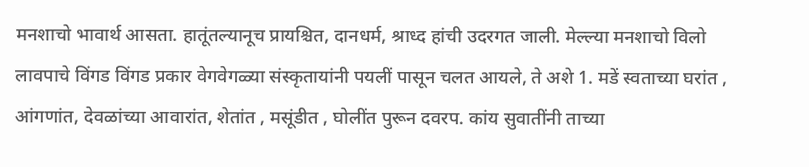मनशाचो भावार्थ आसता. हातूंतल्यानूच प्रायश्चित, दानधर्म, श्राध्द हांची उदरगत जाली. मेल्ल्या मनशाचो विलो लावपाचे विंगड विंगड प्रकार वेगवेगळ्या संस्कृतायांनी पयलीं पासून चलत आयले, ते अशे 1. मडें स्वताच्या घरांत , आंगणांत, देवळांच्या आवारांत, शेतांत , मसूंडीत , घोलींत पुरून दवरप. कांय सुवातींनी ताच्या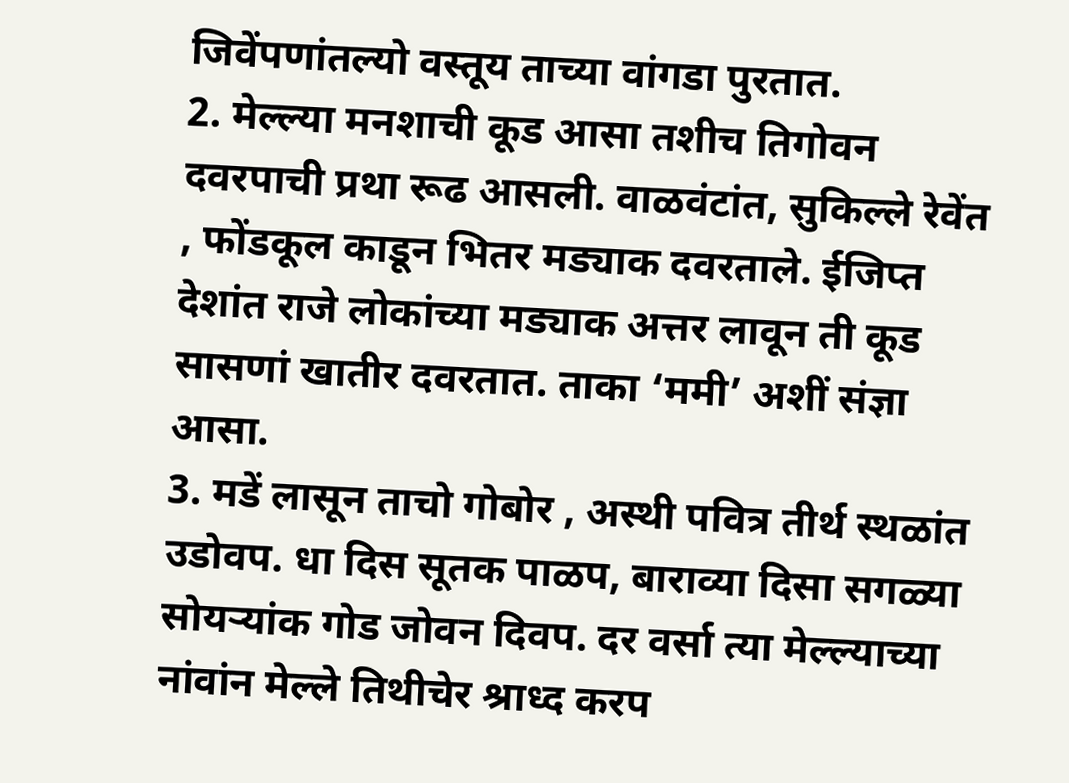जिवेंपणांतल्यो वस्तूय ताच्या वांगडा पुरतात.
2. मेल्ल्या मनशाची कूड आसा तशीच तिगोवन दवरपाची प्रथा रूढ आसली. वाळवंटांत, सुकिल्ले रेवेंत , फोंडकूल काडून भितर मड्याक दवरताले. ईजिप्त देशांत राजे लोकांच्या मड्याक अत्तर लावून ती कूड सासणां खातीर दवरतात. ताका ‘ममी’ अशीं संज्ञा आसा.
3. मडें लासून ताचो गोबोर , अस्थी पवित्र तीर्थ स्थळांत उडोवप. धा दिस सूतक पाळप, बाराव्या दिसा सगळ्या सोयऱ्यांक गोड जोवन दिवप. दर वर्सा त्या मेल्ल्याच्या नांवांन मेल्ले तिथीचेर श्राध्द करप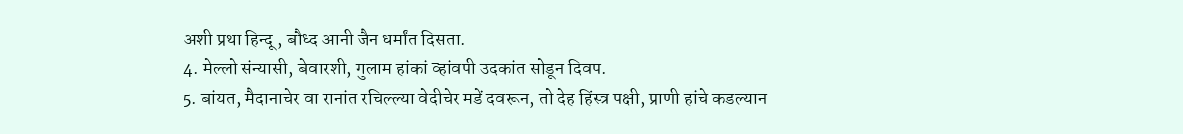अशी प्रथा हिन्दू, बौध्द आनी जैन धर्मांत दिसता.
4. मेल्लो संन्यासी, बेवारशी, गुलाम हांकां व्हांवपी उदकांत सोडून दिवप.
5. बांयत, मैदानाचेर वा रानांत रचिल्ल्या वेदीचेर मडें दवरून, तो देह हिंस्त्र पक्षी, प्राणी हांचे कडल्यान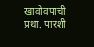खावोवपाची प्रथा. पारशी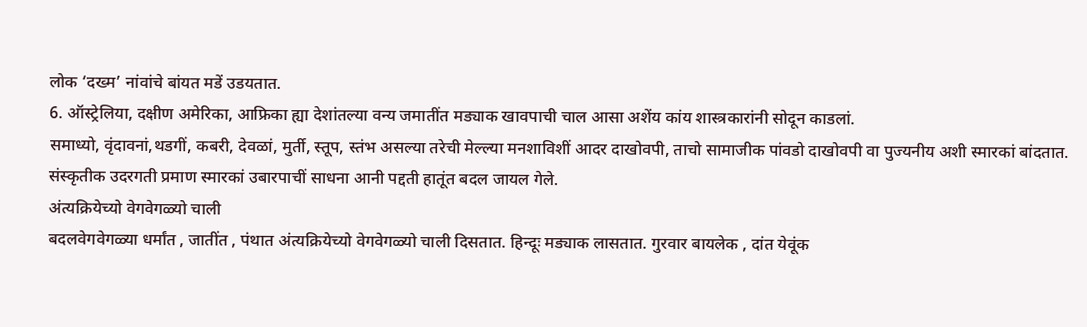लोक ‘दख्म’ नांवांचे बांयत मडें उडयतात.
6. ऑस्ट्रेलिया, दक्षीण अमेरिका, आफ्रिका ह्या देशांतल्या वन्य जमातींत मड्याक खावपाची चाल आसा अशेंय कांय शास्त्रकारांनी सोदून काडलां.
समाध्यो, वृंदावनां,थडगीं, कबरी, देवळां, मुर्ती, स्तूप, स्तंभ असल्या तरेची मेल्ल्या मनशाविशीं आदर दाखोवपी, ताचो सामाजीक पांवडो दाखोवपी वा पुज्यनीय अशी स्मारकां बांदतात. संस्कृतीक उदरगती प्रमाण स्मारकां उबारपाचीं साधना आनी पद्दती हातूंत बदल जायल गेले.
अंत्यक्रियेच्यो वेगवेगळ्यो चाली
बदलवेगवेगळ्या धर्मांत , जातींत , पंथात अंत्यक्रियेच्यो वेगवेगळ्यो चाली दिसतात. हिन्दूः मड्याक लासतात. गुरवार बायलेक , दांत येवूंक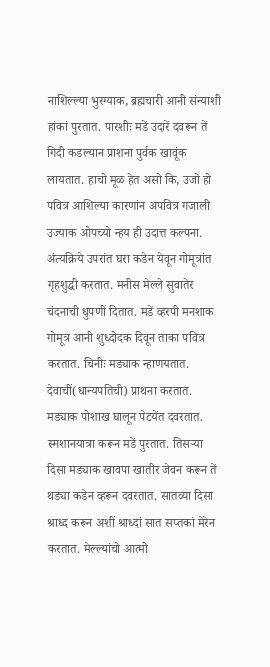नाशिल्ल्या भुरग्याक, ब्रह्मचारी आनी संन्याशी हांकां पुरतात. पारशीः मडें उदारें दवरून तें गिदी कडल्यान प्राशना पुर्वक खावूंक लायतात. हाचो मूळ हेत असो कि, उजो हो पवित्र आशिल्या कारणांन अपवित्र गजाली उज्याक ओपच्यो न्हय ही उदात्त कल्पना. अंत्यक्रिये उपरांत घरा कडेन येवून गोमूत्रांत गृहशुद्धी करतात. मनीस मेल्ले सुवातेर चंदनाची धुपणीं दितात. मडें व्हरपी मनशाक गोमूत्र आनी शुध्दोदक दिवून ताका पवित्र करतात. चिनीः मड्याक न्हाणयतात. देवाचीं(धान्यपतिची) प्राथना करतात. मड्याक पोशाख घालून पेटयेंत दवरतात. स्मशानयात्रा करून मडें पुरतात. तिसऱ्या दिसा मड्याक खावपा खातीर जेवन करून तें थड्या कडेन व्हरून दवरतात. सातव्या दिसा श्राध्द करून अशीं श्राध्दां सात सप्तकां मेरेन करतात. मेल्ल्यांचो आत्मो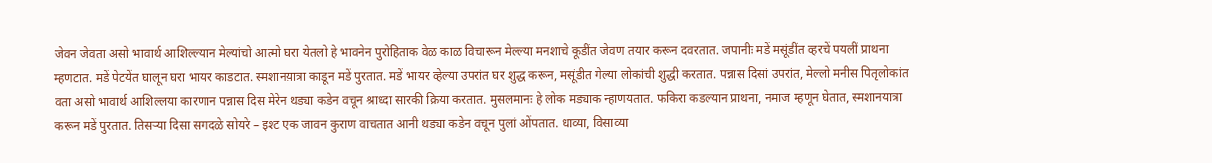जेवन जेवता असो भावार्थ आशिल्ल्यान मेल्यांचो आत्मो घरा येतलो हे भावनेन पुरोहिताक वेळ काळ विचारून मेल्ल्या मनशाचे कूडींत जेवण तयार करून दवरतात. जपानीः मडें मसूंडींत व्हरचें पयलीं प्राथना म्हणटात. मडें पेटयेंत घालून घरा भायर काडटात. स्मशानय़ात्रा काडून मडें पुरतात. मडें भायर व्हेल्या उपरांत घर शुद्ध करून, मसूंडीत गेल्या लोकांची शुद्धी करतात. पन्नास दिसां उपरांत, मेल्लो मनीस पितृलोकांत वता असो भावार्थ आशिल्लया कारणान पन्नास दिस मेरेन थड्या कडेन वचून श्राध्दा सारकी क्रिया करतात. मुसलमानः हे लोक मड्याक न्हाणयतात. फकिरा कडल्यान प्राथना, नमाज म्हणून घेतात, स्मशानयात्रा करून मडें पुरतात. तिसऱ्या दिसा सगदळे सोयरे – इश्ट एक जावन कुराण वाचतात आनी थड्या कडेन वचून पुलां ओंपतात. धाव्या, विसाव्या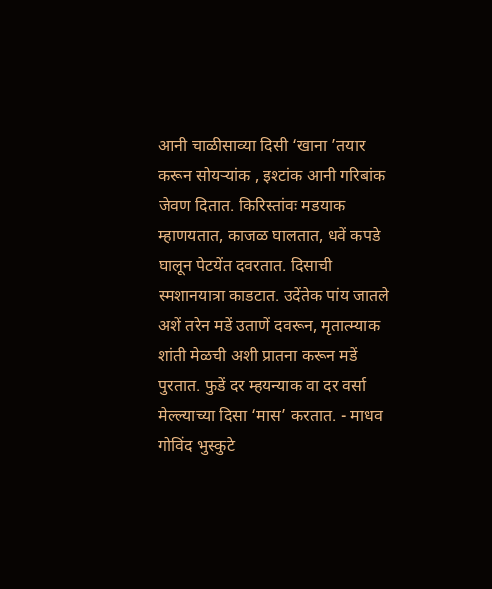आनी चाळीसाव्या दिसी ‘खाना ’तयार करून सोयऱ्यांक , इश्टांक आनी गरिबांक जेवण दितात. किरिस्तांवः मडयाक म्हाणयतात, काजळ घालतात, धवें कपडे घालून पेटयेंत दवरतात. दिसाची स्मशानयात्रा काडटात. उदेंतेक पांय जातले अशें तरेन मडें उताणें दवरून, मृतात्म्याक शांती मेळची अशी प्रातना करून मडें पुरतात. फुडें दर म्हयन्याक वा दर वर्सा मेल्ल्याच्या दिसा ‘मास’ करतात. - माधव गोविंद भुस्कुटे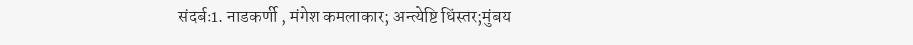संदर्बः1. नाडकर्णी , मंगेश कमलाकार; अन्त्येष्टि धिंस्तर;मुंबय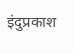इंदुप्रकाश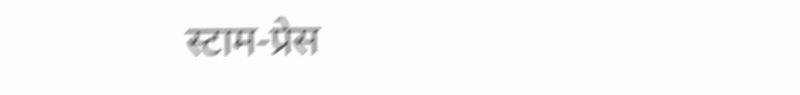स्टाम-प्रेस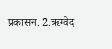प्रकासन. 2.ऋग्वेद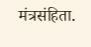मंत्रसंहिता.